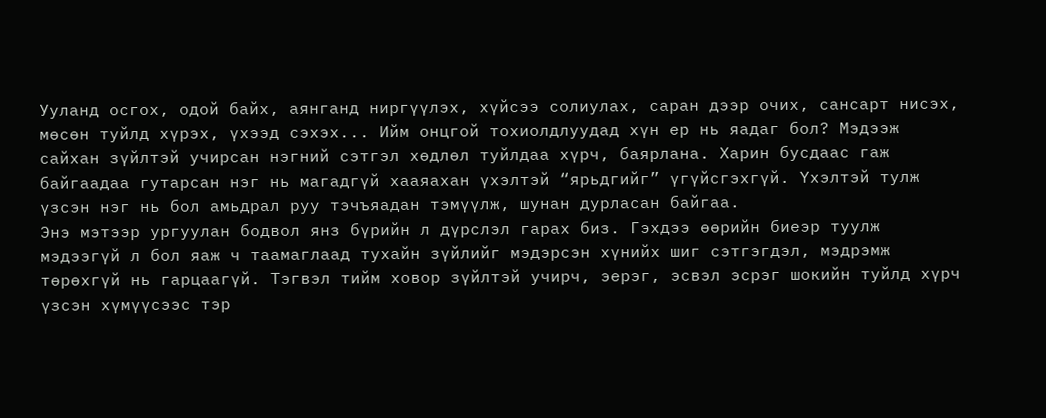Ууланд осгох, одой байх, аянганд ниргүүлэх, хүйсээ солиулах, саран дээр очих, сансарт нисэх, мөсөн туйлд хүрэх, үхээд сэхэх... Ийм онцгой тохиолдлуудад хүн ер нь яадаг бол? Мэдээж сайхан зүйлтэй учирсан нэгний сэтгэл хөдлөл туйлдаа хүрч, баярлана. Харин бусдаас гаж байгаадаа гутарсан нэг нь магадгүй хааяахан үхэлтэй “ярьдгийг” үгүйсгэхгүй. Үхэлтэй тулж үзсэн нэг нь бол амьдрал руу тэчъяадан тэмүүлж, шунан дурласан байгаа.
Энэ мэтээр ургуулан бодвол янз бүрийн л дүрслэл гарах биз. Гэхдээ өөрийн биеэр туулж мэдээгүй л бол яаж ч таамаглаад тухайн зүйлийг мэдэрсэн хүнийх шиг сэтгэгдэл, мэдрэмж төрөхгүй нь гарцаагүй. Тэгвэл тийм ховор зүйлтэй учирч, эерэг, эсвэл эсрэг шокийн туйлд хүрч үзсэн хүмүүсээс тэр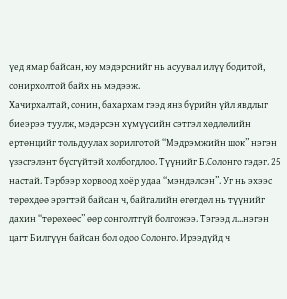үед ямар байсан, юу мэдэрснийг нь асуувал илүү бодитой, сонирхолтой байх нь мэдээж.
Хачирхалтай, сонин, бахархам гээд янз бүрийн үйл явдлыг биеэрээ туулж, мэдэрсэн хүмүүсийн сэтгэл хөдлөлийн ертөнцийг тольдуулах зорилготой “Мэдрэмжийн шок” нэгэн үзэсгэлэнт бүсгүйтэй холбогдлоо. Түүнийг Б.Солонго гэдэг. 25 настай. Тэрбээр хорвоод хоёр удаа “мэндэлсэн”. Уг нь эхээс төрөхдөө эрэгтэй байсан ч, байгалийн өгөгдөл нь түүнийг дахин “төрөхөөс” өөр сонголтгүй болгожээ. Тэгээд л...нэгэн цагт Билгүүн байсан бол одоо Солонго. Ирээдүйд ч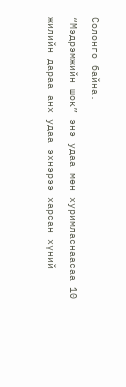Солонго байна.
“Мэдрэмжийн шок” энэ удаа мөн хуримласнаасаа 10 жилийн дараа анх удаа эхнэрээ харсан хүний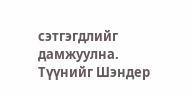сэтгэгдлийг дамжуулна. Түүнийг Шэндер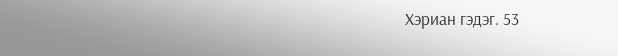Хэриан гэдэг. 53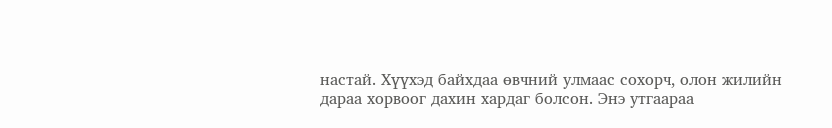настай. Хүүхэд байхдаа өвчний улмаас сохорч, олон жилийн дараа хорвоог дахин хардаг болсон. Энэ утгаараа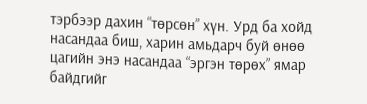тэрбээр дахин “төрсөн” хүн. Урд ба хойд насандаа биш, харин амьдарч буй өнөө цагийн энэ насандаа “эргэн төрөх” ямар байдгийг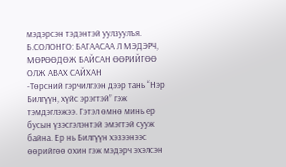мэдэрсэн тэдэнтэй уулзуулъя.
Б.СОЛОНГО: БАГААСАА Л МЭДЭРЧ, МӨРӨӨДӨЖ БАЙСАН ӨӨРИЙГӨӨ ОЛЖ АВАХ САЙХАН
-Төрсний гэрчилгээн дээр тань “Нэр Билгүүн, хүйс эрэгтэй” гэж тэмдэглэжээ. Гэтэл өмнө минь ер бусын үзэсгэлэнтэй эмэгтэй сууж байна. Ер нь Билгүүн хэзээнээс өөрийгөө охин гэж мэдэрч эхэлсэн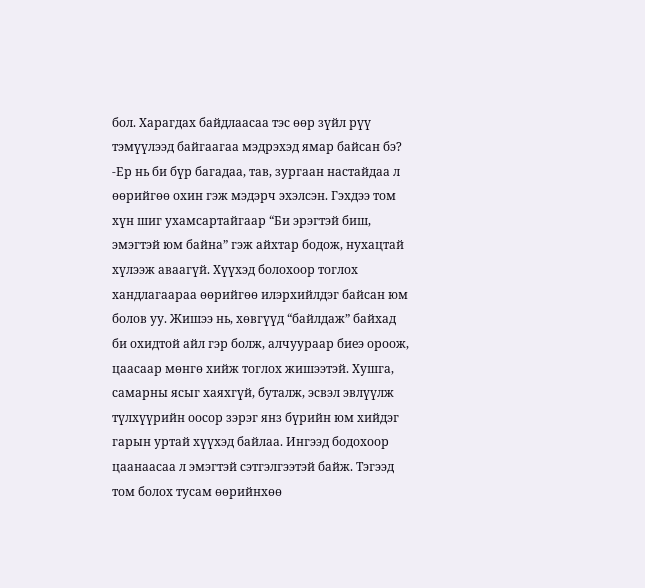бол. Харагдах байдлаасаа тэс өөр зүйл рүү тэмүүлээд байгаагаа мэдрэхэд ямар байсан бэ?
-Ер нь би бүр багадаа, тав, зургаан настайдаа л өөрийгөө охин гэж мэдэрч эхэлсэн. Гэхдээ том хүн шиг ухамсартайгаар “Би эрэгтэй биш, эмэгтэй юм байна” гэж айхтар бодож, нухацтай хүлээж аваагүй. Хүүхэд болохоор тоглох хандлагаараа өөрийгөө илэрхийлдэг байсан юм болов уу. Жишээ нь, хөвгүүд “байлдаж” байхад би охидтой айл гэр болж, алчуураар биеэ ороож, цаасаар мөнгө хийж тоглох жишээтэй. Хушга, самарны ясыг хаяхгүй, буталж, эсвэл эвлүүлж түлхүүрийн оосор зэрэг янз бүрийн юм хийдэг гарын уртай хүүхэд байлаа. Ингээд бодохоор цаанаасаа л эмэгтэй сэтгэлгээтэй байж. Тэгээд том болох тусам өөрийнхөө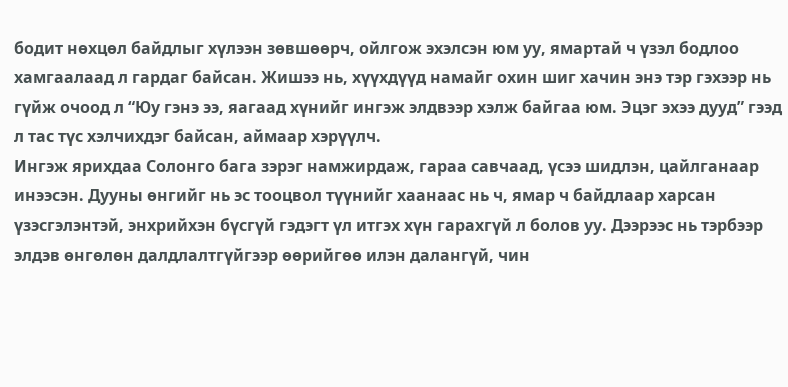бодит нөхцөл байдлыг хүлээн зөвшөөрч, ойлгож эхэлсэн юм уу, ямартай ч үзэл бодлоо хамгаалаад л гардаг байсан. Жишээ нь, хүүхдүүд намайг охин шиг хачин энэ тэр гэхээр нь гүйж очоод л “Юу гэнэ ээ, яагаад хүнийг ингэж элдвээр хэлж байгаа юм. Эцэг эхээ дууд” гээд л тас түс хэлчихдэг байсан, аймаар хэрүүлч.
Ингэж ярихдаа Солонго бага зэрэг намжирдаж, гараа савчаад, үсээ шидлэн, цайлганаар инээсэн. Дууны өнгийг нь эс тооцвол түүнийг хаанаас нь ч, ямар ч байдлаар харсан үзэсгэлэнтэй, энхрийхэн бүсгүй гэдэгт үл итгэх хүн гарахгүй л болов уу. Дээрээс нь тэрбээр элдэв өнгөлөн далдлалтгүйгээр өөрийгөө илэн далангүй, чин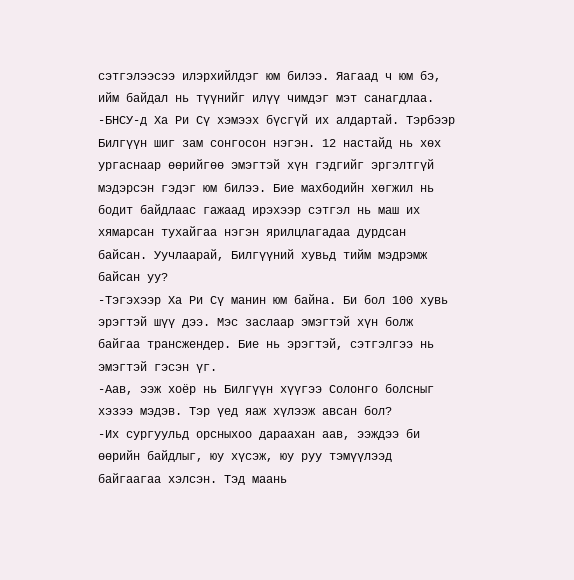сэтгэлээсээ илэрхийлдэг юм билээ. Яагаад ч юм бэ, ийм байдал нь түүнийг илүү чимдэг мэт санагдлаа.
-БНСУ-д Ха Ри Сү хэмээх бүсгүй их алдартай. Тэрбээр Билгүүн шиг зам сонгосон нэгэн. 12 настайд нь хөх ургаснаар өөрийгөө эмэгтэй хүн гэдгийг эргэлтгүй мэдэрсэн гэдэг юм билээ. Бие махбодийн хөгжил нь бодит байдлаас гажаад ирэхээр сэтгэл нь маш их хямарсан тухайгаа нэгэн ярилцлагадаа дурдсан байсан. Уучлаарай, Билгүүний хувьд тийм мэдрэмж байсан уу?
-Тэгэхээр Ха Ри Сү манин юм байна. Би бол 100 хувь эрэгтэй шүү дээ. Мэс заслаар эмэгтэй хүн болж байгаа трансжендер. Бие нь эрэгтэй, сэтгэлгээ нь эмэгтэй гэсэн үг.
-Аав, ээж хоёр нь Билгүүн хүүгээ Солонго болсныг хэзээ мэдэв. Тэр үед яаж хүлээж авсан бол?
-Их сургуульд орсныхоо дараахан аав, ээждээ би өөрийн байдлыг, юу хүсэж, юу руу тэмүүлээд байгаагаа хэлсэн. Тэд маань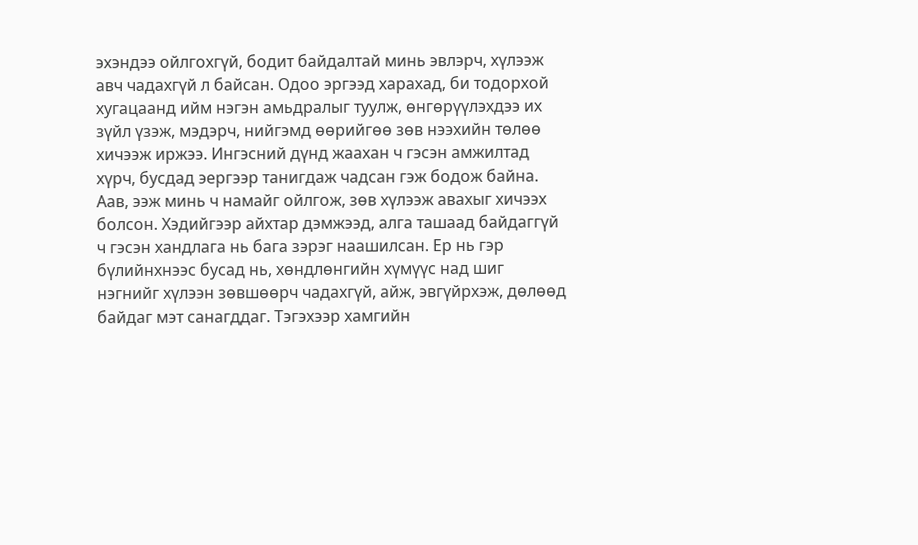эхэндээ ойлгохгүй, бодит байдалтай минь эвлэрч, хүлээж авч чадахгүй л байсан. Одоо эргээд харахад, би тодорхой хугацаанд ийм нэгэн амьдралыг туулж, өнгөрүүлэхдээ их зүйл үзэж, мэдэрч, нийгэмд өөрийгөө зөв нээхийн төлөө хичээж иржээ. Ингэсний дүнд жаахан ч гэсэн амжилтад хүрч, бусдад эергээр танигдаж чадсан гэж бодож байна. Аав, ээж минь ч намайг ойлгож, зөв хүлээж авахыг хичээх болсон. Хэдийгээр айхтар дэмжээд, алга ташаад байдаггүй ч гэсэн хандлага нь бага зэрэг наашилсан. Ер нь гэр бүлийнхнээс бусад нь, хөндлөнгийн хүмүүс над шиг нэгнийг хүлээн зөвшөөрч чадахгүй, айж, эвгүйрхэж, дөлөөд байдаг мэт санагддаг. Тэгэхээр хамгийн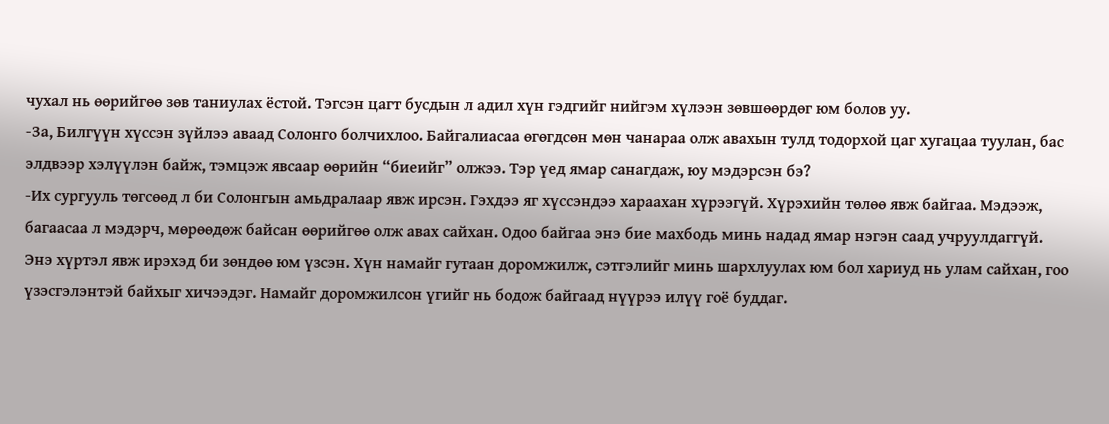чухал нь өөрийгөө зөв таниулах ёстой. Тэгсэн цагт бусдын л адил хүн гэдгийг нийгэм хүлээн зөвшөөрдөг юм болов уу.
-За, Билгүүн хүссэн зүйлээ аваад Солонго болчихлоо. Байгалиасаа өгөгдсөн мөн чанараа олж авахын тулд тодорхой цаг хугацаа туулан, бас элдвээр хэлүүлэн байж, тэмцэж явсаар өөрийн “биеийг” олжээ. Тэр үед ямар санагдаж, юу мэдэрсэн бэ?
-Их сургууль төгсөөд л би Солонгын амьдралаар явж ирсэн. Гэхдээ яг хүссэндээ хараахан хүрээгүй. Хүрэхийн төлөө явж байгаа. Мэдээж, багаасаа л мэдэрч, мөрөөдөж байсан өөрийгөө олж авах сайхан. Одоо байгаа энэ бие махбодь минь надад ямар нэгэн саад учруулдаггүй. Энэ хүртэл явж ирэхэд би зөндөө юм үзсэн. Хүн намайг гутаан доромжилж, сэтгэлийг минь шархлуулах юм бол хариуд нь улам сайхан, гоо үзэсгэлэнтэй байхыг хичээдэг. Намайг доромжилсон үгийг нь бодож байгаад нүүрээ илүү гоё буддаг.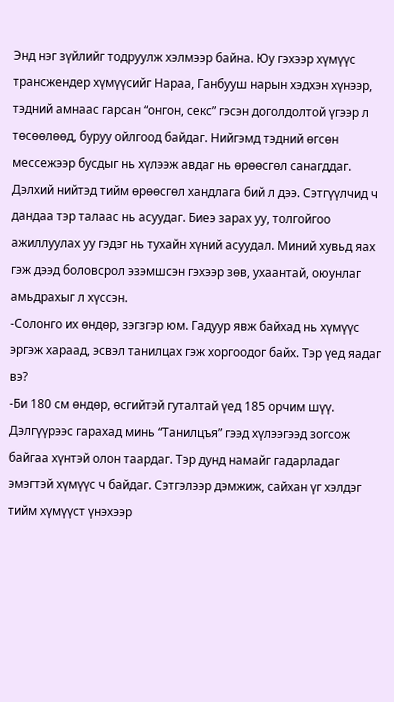Энд нэг зүйлийг тодруулж хэлмээр байна. Юу гэхээр хүмүүс трансжендер хүмүүсийг Нараа, Ганбууш нарын хэдхэн хүнээр, тэдний амнаас гарсан “онгон, секс” гэсэн доголдолтой үгээр л төсөөлөөд, буруу ойлгоод байдаг. Нийгэмд тэдний өгсөн мессежээр бусдыг нь хүлээж авдаг нь өрөөсгөл санагддаг. Дэлхий нийтэд тийм өрөөсгөл хандлага бий л дээ. Сэтгүүлчид ч дандаа тэр талаас нь асуудаг. Биеэ зарах уу, толгойгоо ажиллуулах уу гэдэг нь тухайн хүний асуудал. Миний хувьд яах гэж дээд боловсрол эзэмшсэн гэхээр зөв, ухаантай, оюунлаг амьдрахыг л хүссэн.
-Солонго их өндөр, зэгзгэр юм. Гадуур явж байхад нь хүмүүс эргэж хараад, эсвэл танилцах гэж хоргоодог байх. Тэр үед яадаг вэ?
-Би 180 см өндөр, өсгийтэй гуталтай үед 185 орчим шүү. Дэлгүүрээс гарахад минь “Танилцъя” гээд хүлээгээд зогсож байгаа хүнтэй олон таардаг. Тэр дунд намайг гадарладаг эмэгтэй хүмүүс ч байдаг. Сэтгэлээр дэмжиж, сайхан үг хэлдэг тийм хүмүүст үнэхээр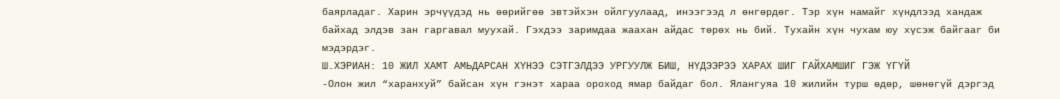баярладаг. Харин эрчүүдэд нь өөрийгөө эвтэйхэн ойлгуулаад, инээгээд л өнгөрдөг. Тэр хүн намайг хүндлээд хандаж байхад элдэв зан гаргавал муухай. Гэхдээ заримдаа жаахан айдас төрөх нь бий. Тухайн хүн чухам юу хүсэж байгааг би мэдэрдэг.
Ш.ХЭРИАН: 10 ЖИЛ ХАМТ АМЬДАРСАН ХҮНЭЭ СЭТГЭЛДЭЭ УРГУУЛЖ БИШ, НҮДЭЭРЭЭ ХАРАХ ШИГ ГАЙХАМШИГ ГЭЖ ҮГҮЙ
-Олон жил “харанхуй” байсан хүн гэнэт хараа ороход ямар байдаг бол. Ялангуяа 10 жилийн турш өдөр, шөнөгүй дэргэд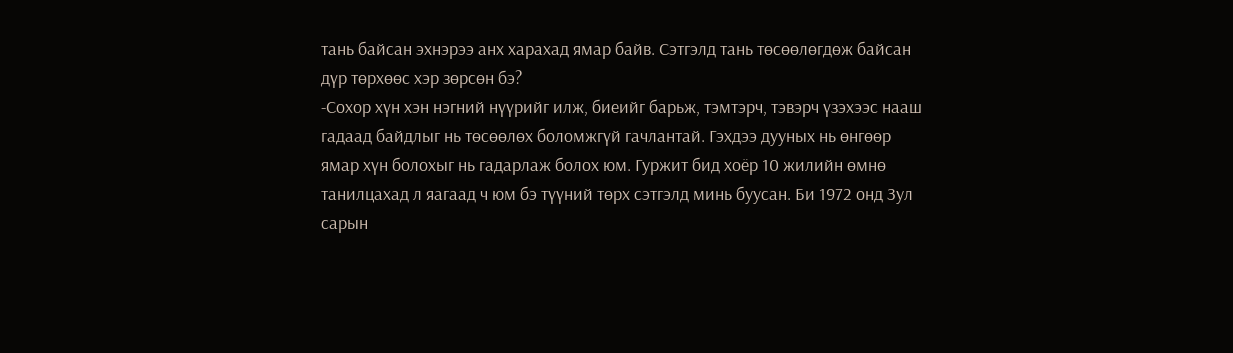тань байсан эхнэрээ анх харахад ямар байв. Сэтгэлд тань төсөөлөгдөж байсан дүр төрхөөс хэр зөрсөн бэ?
-Сохор хүн хэн нэгний нүүрийг илж, биеийг барьж, тэмтэрч, тэвэрч үзэхээс нааш гадаад байдлыг нь төсөөлөх боломжгүй гачлантай. Гэхдээ дууных нь өнгөөр ямар хүн болохыг нь гадарлаж болох юм. Гуржит бид хоёр 10 жилийн өмнө танилцахад л яагаад ч юм бэ түүний төрх сэтгэлд минь буусан. Би 1972 онд Зул сарын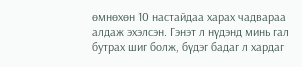өмнөхөн 10 настайдаа харах чадвараа алдаж эхэлсэн. Гэнэт л нүдэнд минь гал бутрах шиг болж, бүдэг бадаг л хардаг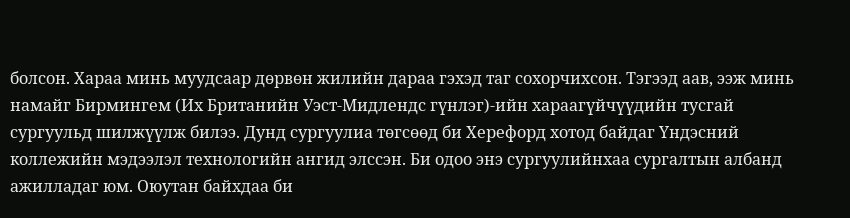болсон. Хараа минь муудсаар дөрвөн жилийн дараа гэхэд таг сохорчихсон. Тэгээд аав, ээж минь намайг Бирмингем (Их Британийн Уэст-Мидлендс гүнлэг)-ийн хараагүйчүүдийн тусгай сургуульд шилжүүлж билээ. Дунд сургуулиа төгсөөд би Херефорд хотод байдаг Үндэсний коллежийн мэдээлэл технологийн ангид элссэн. Би одоо энэ сургуулийнхаа сургалтын албанд ажилладаг юм. Оюутан байхдаа би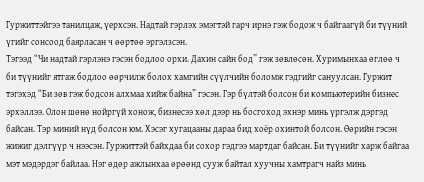Гуржиттэйгээ танилцаж, үерхсэн. Надтай гэрлэх эмэгтэй гарч ирнэ гэж бодож ч байгаагүй би түүний үгийг сонсоод баярласан ч өөртөө эргэлзсэн.
Тэгээд “Чи надтай гэрлэнэ гэсэн бодлоо орхи. Дахин сайн бод” гэж зөвлөсөн. Хуримынхаа өглөө ч би түүнийг ятгаж бодлоо өөрчилж болох хамгийн сүүлчийн боломж гэдгийг сануулсан. Гуржит тэгэхэд “Би зөв гэж бодсон алхмаа хийж байна” гэсэн. Гэр бүлтэй болсон би компьютерийн бизнес эрхэллээ. Олон шөнө нойргүй хонож, бизнесээ хөл дээр нь босгоход эхнэр минь үргэлж дэргэд байсан. Тэр миний нүд болсон юм. Хэсэг хугацааны дараа бид хоёр охинтой болсон. Өөрийн гэсэн жижиг дэлгүүр ч нээсэн. Гуржиттэй байхдаа би сохор гэдгээ мартдаг байсан. Би түүнийг харж байгаа мэт мэдэрдэг байлаа. Нэг өдөр ажлынхаа өрөөнд сууж байтал хуучны хамтрагч найз минь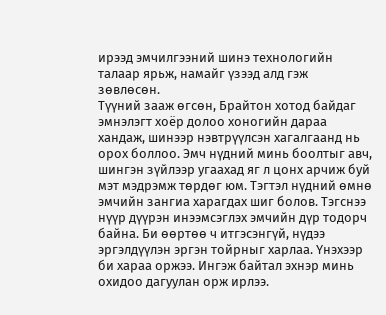ирээд эмчилгээний шинэ технологийн талаар ярьж, намайг үзээд алд гэж зөвлөсөн.
Түүний зааж өгсөн, Брайтон хотод байдаг эмнэлэгт хоёр долоо хоногийн дараа хандаж, шинээр нэвтрүүлсэн хагалгаанд нь орох боллоо. Эмч нүдний минь боолтыг авч, шингэн зүйлээр угаахад яг л цонх арчиж буй мэт мэдрэмж төрдөг юм. Тэгтэл нүдний өмнө эмчийн зангиа харагдах шиг болов. Тэгснээ нүүр дүүрэн инээмсэглэх эмчийн дүр тодорч байна. Би өөртөө ч итгэсэнгүй, нүдээ эргэлдүүлэн эргэн тойрныг харлаа. Үнэхээр би хараа оржээ. Ингэж байтал эхнэр минь охидоо дагуулан орж ирлээ.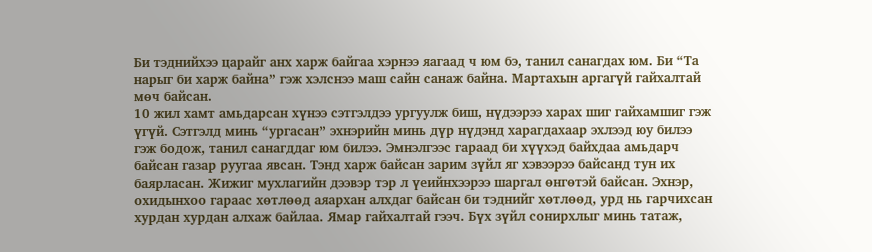Би тэднийхээ царайг анх харж байгаа хэрнээ яагаад ч юм бэ, танил санагдах юм. Би “Та нарыг би харж байна” гэж хэлснээ маш сайн санаж байна. Мартахын аргагүй гайхалтай мөч байсан.
10 жил хамт амьдарсан хүнээ сэтгэлдээ ургуулж биш, нүдээрээ харах шиг гайхамшиг гэж үгүй. Сэтгэлд минь “ургасан” эхнэрийн минь дүр нүдэнд харагдахаар эхлээд юу билээ гэж бодож, танил санагддаг юм билээ. Эмнэлгээс гараад би хүүхэд байхдаа амьдарч байсан газар руугаа явсан. Тэнд харж байсан зарим зүйл яг хэвээрээ байсанд тун их баярласан. Жижиг мухлагийн дээвэр тэр л үеийнхээрээ шаргал өнгөтэй байсан. Эхнэр, охидынхоо гараас хөтлөөд аяархан алхдаг байсан би тэднийг хөтлөөд, урд нь гарчихсан хурдан хурдан алхаж байлаа. Ямар гайхалтай гээч. Бүх зүйл сонирхлыг минь татаж,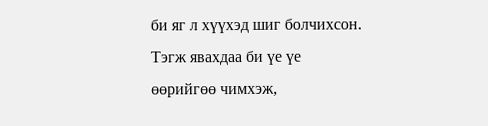би яг л хүүхэд шиг болчихсон. Тэгж явахдаа би үе үе өөрийгөө чимхэж,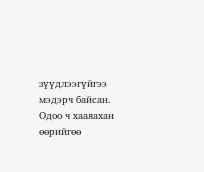зүүдлээгүйгээ мэдэрч байсан. Одоо ч хааяахан өөрийгөө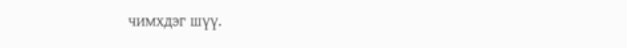чимхдэг шүү.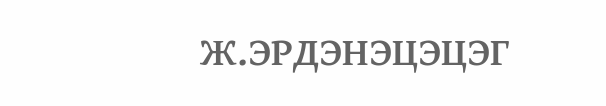Ж.ЭРДЭНЭЦЭЦЭГ